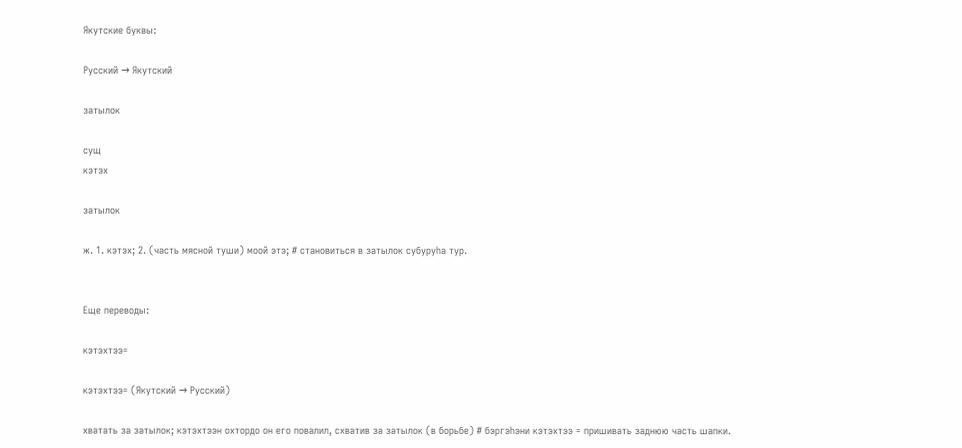Якутские буквы:

Русский → Якутский

затылок

сущ
кэтэх

затылок

ж. 1. кэтэх; 2. (часть мясной туши) моой этэ; # становиться в затылок субуруһа тур.


Еще переводы:

кэтэхтээ=

кэтэхтээ= (Якутский → Русский)

хватать за затылок; кэтэхтээн охтордо он его повалил, схватив за затылок (в борьбе) # бэргэһэни кэтэхтээ = пришивать заднюю часть шапки.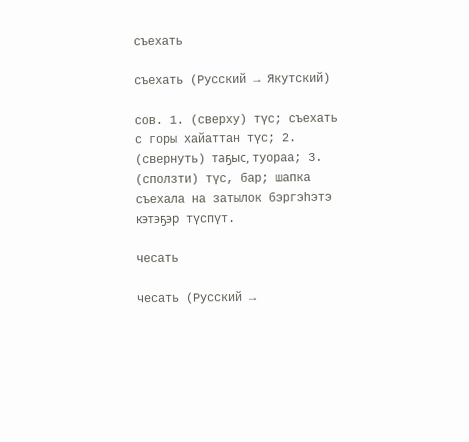съехать

съехать (Русский → Якутский)

сов. 1. (сверху) түс; съехать с горы хайаттан түс; 2. (свернуть) таҕыс, туораа; 3. (сползти) түс, бар; шапка съехала на затылок бэргэһэтэ кэтэҕэр түспүт.

чесать

чесать (Русский →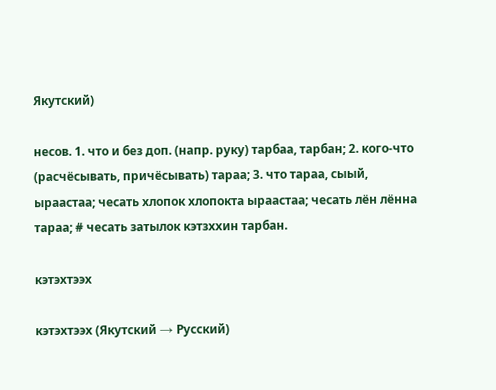Якутский)

несов. 1. что и без доп. (напр. руку) тарбаа, тарбан; 2. кого-что (расчёсывать, причёсывать) тараа; 3. что тараа, сыый, ыраастаа; чесать хлопок хлопокта ыраастаа; чесать лён лённа тараа; # чесать затылок кэтзххин тарбан.

кэтэхтээх

кэтэхтээх (Якутский → Русский)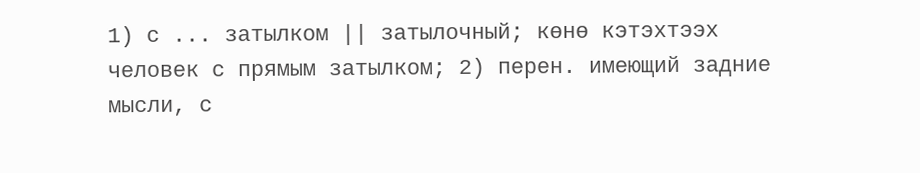1) с ... затылком || затылочный; көнө кэтэхтээх человек с прямым затылком; 2) перен. имеющий задние мысли, с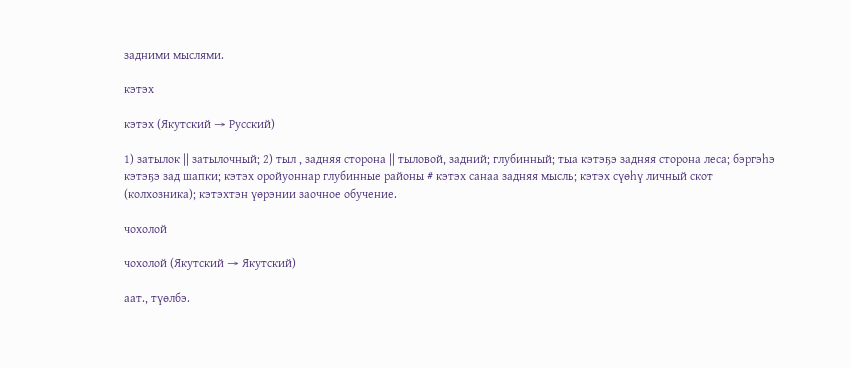задними мыслями.

кэтэх

кэтэх (Якутский → Русский)

1) затылок || затылочный; 2) тыл , задняя сторона || тыловой, задний; глубинный; тыа кэтэҕэ задняя сторона леса; бэргэһэ кэтэҕэ зад шапки; кэтэх оройуоннар глубинные районы # кэтэх санаа задняя мысль; кэтэх сүөһү личный скот (колхозника); кэтэхтэн үөрэнии заочное обучение.

чохолой

чохолой (Якутский → Якутский)

аат., түөлбэ.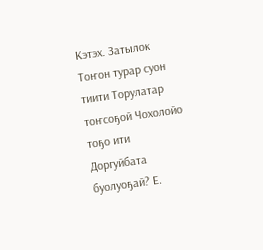Кэтэх. Затылок
Тоҥон турар суон тиити Торулатар тоҥсоҕой Чохолойо тоҕо ити Доргуйбата буолуоҕай? Е.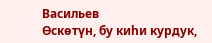Васильев
Өскөтүн, бу киһи курдук,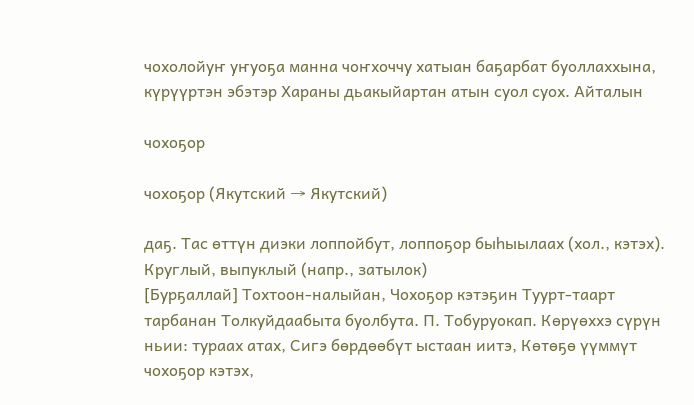чохолойуҥ уҥуоҕа манна чоҥхоччу хатыан баҕарбат буоллаххына, күрүүртэн эбэтэр Хараны дьакыйартан атын суол суох. Айталын

чохоҕор

чохоҕор (Якутский → Якутский)

даҕ. Тас өттүн диэки лоппойбут, лоппоҕор быһыылаах (хол., кэтэх). Круглый, выпуклый (напр., затылок)
[Бурҕаллай] Тохтоон-налыйан, Чохоҕор кэтэҕин Туурт-таарт тарбанан Толкуйдаабыта буолбута. П. Тобуруокап. Көрүөххэ сүрүн ньии: тураах атах, Сигэ бөрдөөбүт ыстаан иитэ, Көтөҕө үүммүт чохоҕор кэтэх,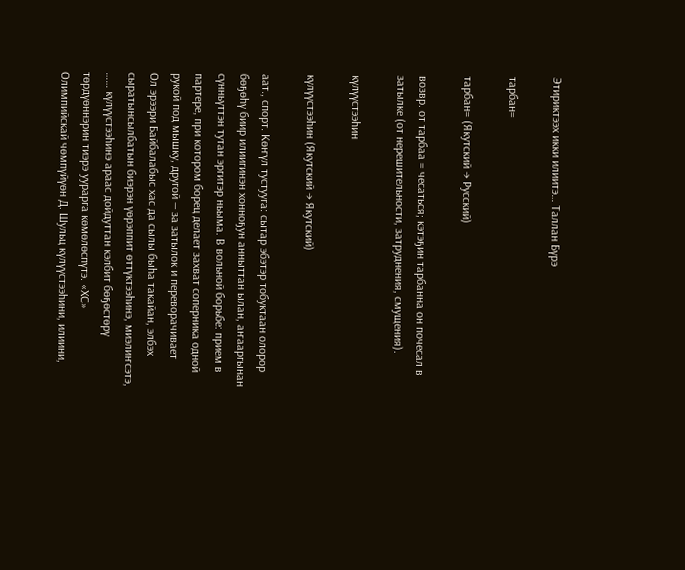Этириктээх икки илиитэ… Таллан Бүрэ

тарбан=

тарбан= (Якутский → Русский)

возвр. от тарбаа = чесаться; кэтэҕин тарбанна он почесал в затылке (от нерешительности, затруднения, смущения).

күлүүстээһин

күлүүстээһин (Якутский → Якутский)

аат., спорт. Көҥүл тустууга: сытар эбэтэр тобуктаан олорор бөҕөһү биир илиигинэн хонноҕун анныттан ылан, аҥааргынан сүнньүттэн тутан эргитэр ньыма. В вольной борьбе: прием в партере, при котором борец делает захват соперника одной рукой под мышку, другой — за затылок и переворачивает
Ол эрээри Байбалабыс хас да сылы быһа такайан, элбэх сыратынсылбатын биэрэн үөрэппит өттүктээһинэ, миэлиҥсэтэ, …… күлүүстээһинэ араас дойдуттан кэлбит бөҕөстөрү төрдүөннэрин тиэрэ уурарга көмөлөспүтэ. «ХС»
Олимпийскай чөмпүйүөн Д. Шульц күлүүстээһини, илиини,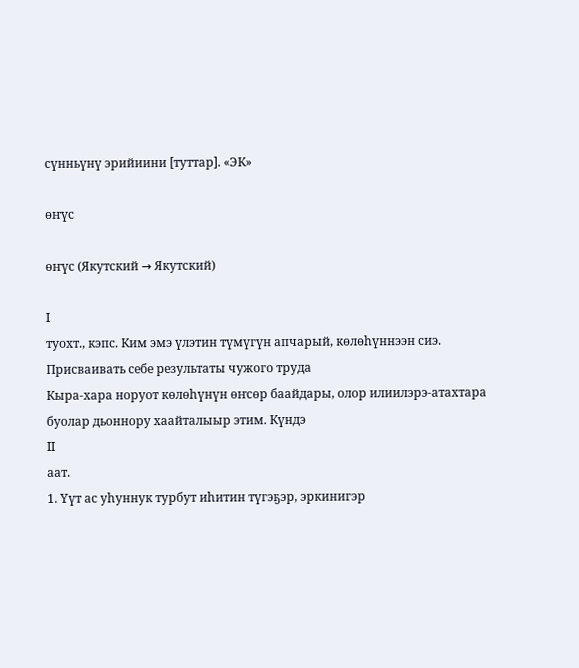сүнньүнү эрийиини [туттар]. «ЭК»

өҥүс

өҥүс (Якутский → Якутский)

I
туохт., кэпс. Ким эмэ үлэтин түмүгүн апчарый, көлөһүннээн сиэ. Присваивать себе результаты чужого труда
Кыра-хара норуот көлөһүнүн өҥсөр баайдары, олор илиилэрэ-атахтара буолар дьоннору хаайталыыр этим. Күндэ
II
аат.
1. Үүт ас уһуннук турбут иһитин түгэҕэр, эркинигэр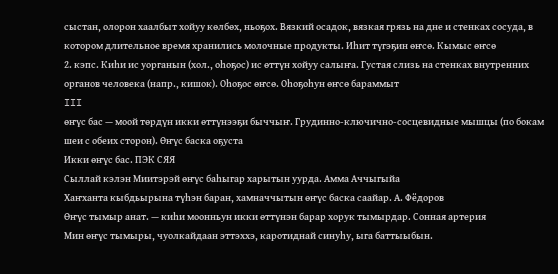сыстан, олорон хаалбыт хойуу көлбөх, ньоҕох. Вязкий осадок, вязкая грязь на дне и стенках сосуда, в котором длительное время хранились молочные продукты. Иһит түгэҕин өҥсө. Кымыс өҥсө
2. кэпс. Киһи ис уорганын (хол., оһоҕос) ис өттүн хойуу салыҥа. Густая слизь на стенках внутренних органов человека (напр., кишок). Оһоҕос өҥсө. Оһоҕоһун өҥсө бараммыт
III
өҥүс бас — моой төрдүн икки өттүнээҕи быччыҥ. Грудинно-ключично-сосцевидные мышцы (по бокам шеи с обеих сторон). Өҥүс баска оҕуста
Икки өҥүс бас. ПЭК СЯЯ
Сыллай кэлэн Миитэрэй өҥүс баһыгар харытын уурда. Амма Аччыгыйа
Хаҥханта кыбдьырына түһэн баран, хамначчытын өҥүс баска саайар. А. Фёдоров
Өҥүс тымыр анат. — киһи моонньун икки өттүнэн барар хорук тымырдар. Сонная артерия
Мин өҥүс тымыры, чуолкайдаан эттэххэ, каротиднай синуһу, ыга баттыыбын.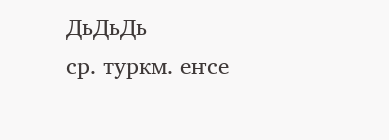ДьДьДь
ср. туркм. еҥсе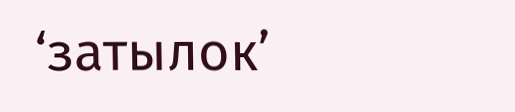‘затылок’